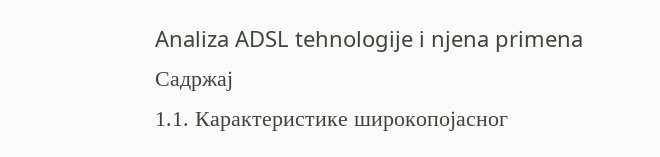Analiza ADSL tehnologije i njena primena
Садржај
1.1. Карактеристике широкопојасног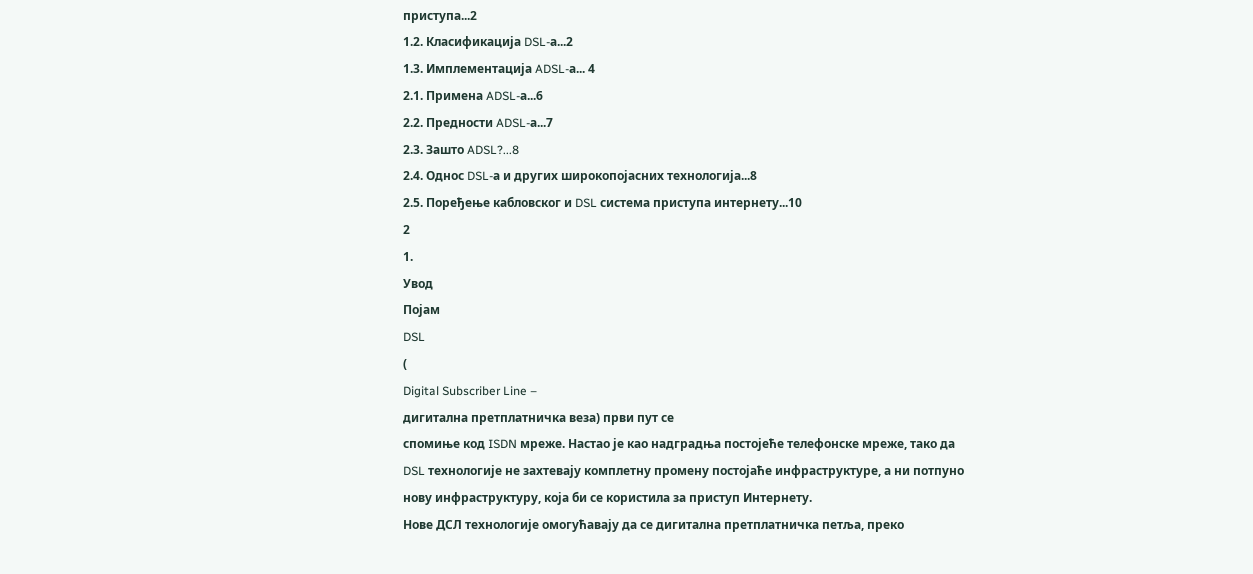приступа...2
1.2. Класификација DSL-а...2
1.3. Имплементација ADSL-а... 4
2.1. Примена ADSL-а...6
2.2. Предности ADSL-а...7
2.3. Зашто ADSL?...8
2.4. Однос DSL-а и других широкопојасних технологија...8
2.5. Поређење кабловског и DSL система приступа интернету...10
2
1.
Увод
Појам
DSL
(
Digital Subscriber Line –
дигитална претплатничка веза) први пут се
спомиње код ISDN мреже. Настао је као надградња постојеће телефонске мреже, тако да
DSL технологије не захтевају комплетну промену постојаће инфраструктуре, а ни потпуно
нову инфраструктуру, која би се користила за приступ Интернету.
Нове ДСЛ технологије омогућавају да се дигитална претплатничка петља, преко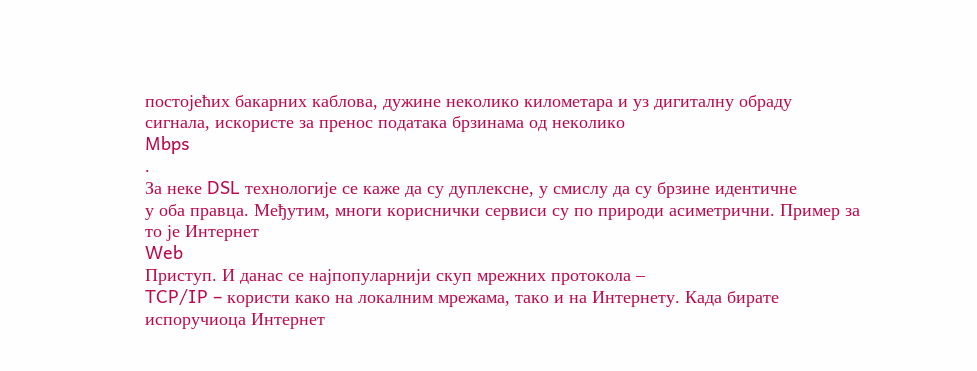постојећих бакарних каблова, дужине неколико километара и уз дигиталну обраду
сигнала, искористе за пренос података брзинама од неколико
Mbps
.
За неке DSL технологије се каже да су дуплексне, у смислу да су брзине идентичне
у оба правца. Међутим, многи кориснички сервиси су по природи асиметрични. Пример за
то је Интернет
Web
Приступ. И данас се најпопуларнији скуп мрежних протокола –
TCP/IP – користи како на локалним мрежама, тако и на Интернету. Када бирате
испоручиоца Интернет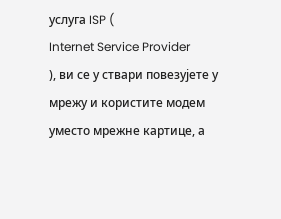услуга ISP (
Internet Service Provider
), ви се у ствари повезујете у
мрежу и користите модем уместо мрежне картице, а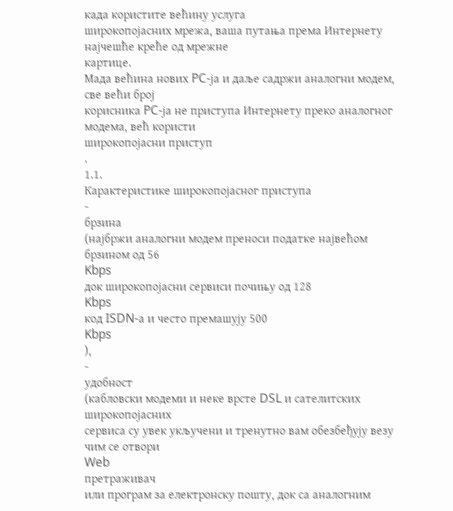када користите већину услуга
широкопојасних мрежа, ваша путања према Интернету најчешће креће од мрежне
картице.
Мада већина нових PC-ја и даље садржи аналогни модем, све већи број
корисника PC-ја не приступа Интернету преко аналогног модема, већ користи
широкопојасни приступ
.
1.1.
Карактеристике широкопојасног приступа
-
брзина
(најбржи аналогни модем преноси податке највећом брзином од 56
Kbps
док широкопојасни сервиси почињу од 128
Kbps
код ISDN-а и често премашују 500
Kbps
),
-
удобност
(кабловски модеми и неке врсте DSL и сателитских широкопојасних
сервиса су увек укључени и тренутно вам обезбеђују везу чим се отвори
Web
претраживач
или програм за електронску пошту, док са аналогним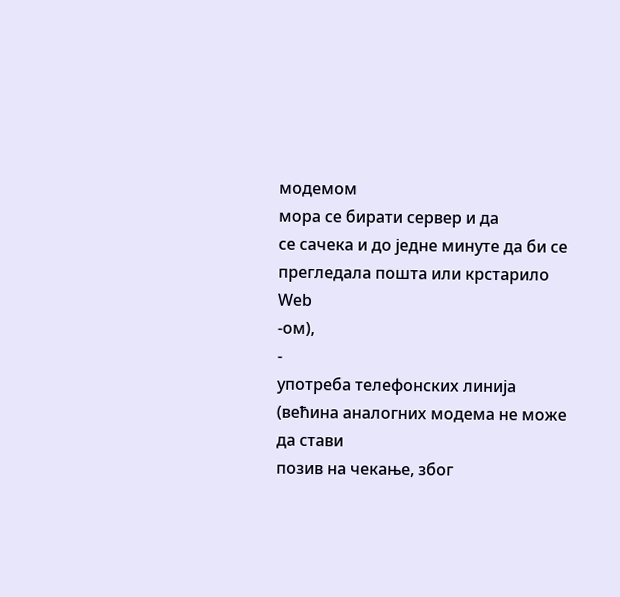модемом
мора се бирати сервер и да
се сачека и до једне минуте да би се прегледала пошта или крстарило
Wеb
-ом),
-
употреба телефонских линија
(већина аналогних модема не може да стави
позив на чекање, због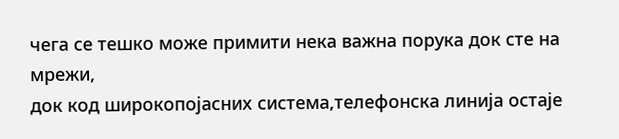чега се тешко може примити нека важна порука док сте на мрежи,
док код широкопојасних система,телефонска линија остаје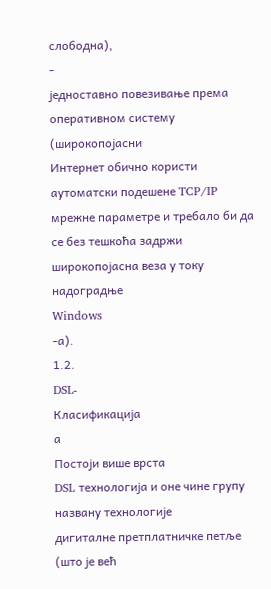слободна),
-
једноставно повезивање према оперативном систему
(широкопојасни
Интернет обично користи аутоматски подешене TCP/IP мрежне параметре и требало би да
се без тешкоћа задржи широкопојасна веза у току надоградње
Windows
-а).
1.2.
DSL-
Класификација
а
Постоји више врста
DSL технологија и оне чине групу названу технологије
дигиталне претплатничке петље (што је већ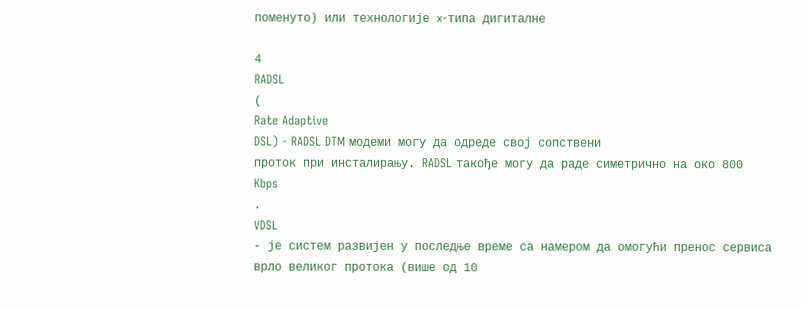поменуто) или технологије x-типа дигиталне

4
RADSL
(
Rate Adaptive
DSL) - RADSL DTM модеми могу да одреде свој сопствени
проток при инсталирању. RADSL такође могу да раде симетрично на око 800
Kbps
.
VDSL
- је систем развијен у последње време са намером да омогући пренос сервиса
врло великог протока (више од 10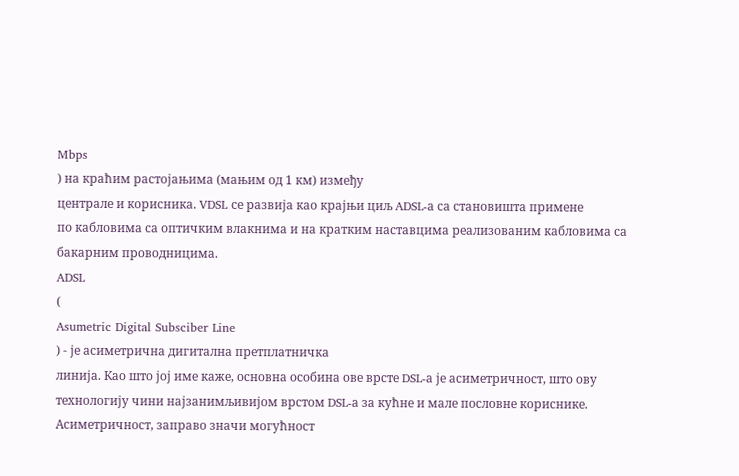Mbps
) на краћим растојањима (мањим од 1 км) између
централе и корисника. VDSL се развија као крајњи циљ ADSL-а са становишта примене
по кабловима са оптичким влакнима и на кратким наставцима реализованим кабловима са
бакарним проводницима.
ADSL
(
Asumetric Digital Subsciber Line
) - је асиметрична дигитална претплатничка
линија. Као што јој име каже, основна особина ове врсте DSL-а је асиметричност, што ову
технологију чини најзанимљивијом врстом DSL-а за кућне и мале пословне кориснике.
Асиметричност, заправо значи могућност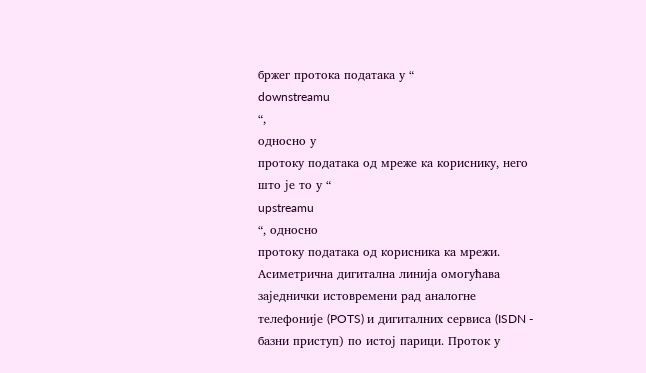бржег протока података у “
downstreamu
“,
односно у
протоку података од мреже ка кориснику, него што је то у “
upstreamu
“, односно
протоку података од корисника ка мрежи. Асиметрична дигитална линија омогућава
заједнички истовремени рад аналогне телефоније (POTS) и дигиталних сервиса (ISDN -
базни приступ) по истој парици. Проток у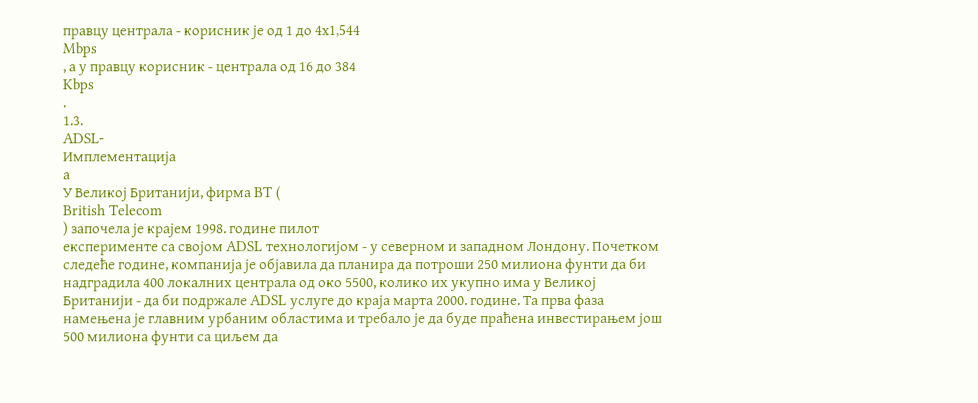правцу централа - корисник је од 1 до 4x1,544
Mbps
, а у правцу корисник - централа од 16 до 384
Kbps
.
1.3.
ADSL-
Имплементација
а
У Великој Британији, фирма BT (
British Telecom
) започела је крајем 1998. године пилот
експерименте са својом ADSL технологијом - у северном и западном Лондону. Почетком
следеће године, компанија је објавила да планира да потроши 250 милиона фунти да би
надградила 400 локалних централа од око 5500, колико их укупно има у Великој
Британији - да би подржале ADSL услуге до краја марта 2000. године. Та прва фаза
намењена је главним урбаним областима и требало је да буде праћена инвестирањем још
500 милиона фунти са циљем да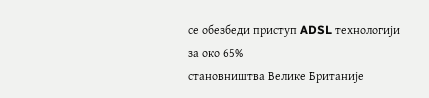се обезбеди приступ ADSL технологији за око 65%
становништва Велике Британије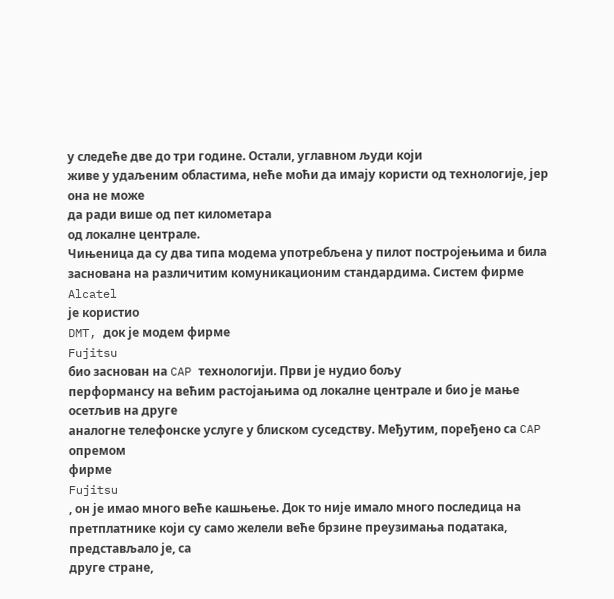у следеће две до три године. Остали, углавном људи који
живе у удаљеним областима, неће моћи да имају користи од технологије, јер она не може
да ради више од пет километара
од локалне централе.
Чињеница да су два типа модема употребљена у пилот постројењима и била
заснована на различитим комуникационим стандардима. Систем фирме
Alcatel
је користио
DMT, док је модем фирме
Fujitsu
био заснован на CAP технологији. Први је нудио бољу
перформансу на већим растојањима од локалне централе и био је мање осетљив на друге
аналогне телефонске услуге у блиском суседству. Међутим, поређено са CAP опремом
фирме
Fujitsu
, он је имао много веће кашњење. Док то није имало много последица на
претплатнике који су само желели веће брзине преузимања података, представљало је, са
друге стране,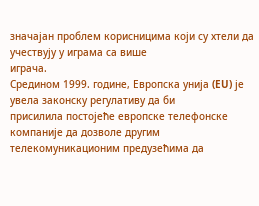значајан проблем корисницима који су хтели да учествују у играма са више
играча.
Средином 1999. године, Европска унија (EU) је увела законску регулативу да би
присилила постојеће европске телефонске компаније да дозволе другим
телекомуникационим предузећима да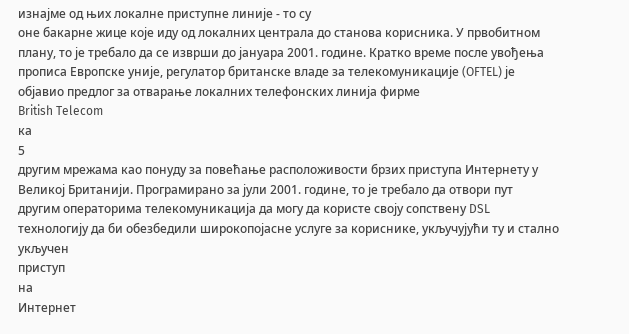изнајме од њих локалне приступне линије - то су
оне бакарне жице које иду од локалних централа до станова корисника. У првобитном
плану, то је требало да се изврши до јануара 2001. године. Кратко време после увођења
прописа Европске уније, регулатор британске владе за телекомуникације (OFTEL) је
објавио предлог за отварање локалних телефонских линија фирме
British Telecom
ка
5
другим мрежама као понуду за повећање расположивости брзих приступа Интернету у
Великој Британији. Програмирано за јули 2001. године, то је требало да отвори пут
другим операторима телекомуникација да могу да користе своју сопствену DSL
технологију да би обезбедили широкопојасне услуге за кориснике, укључујући ту и стално
укључен
приступ
на
Интернет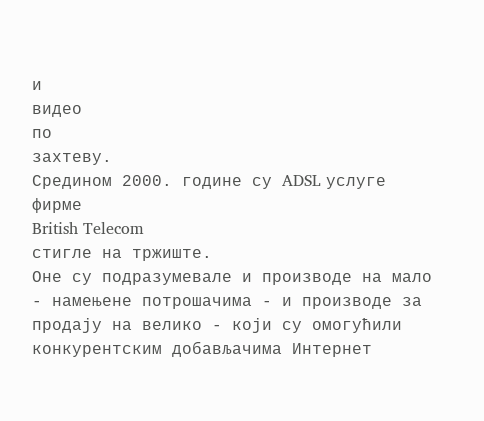и
видео
по
захтеву.
Средином 2000. године су ADSL услуге фирме
British Telecom
стигле на тржиште.
Оне су подразумевале и производе на мало - намењене потрошачима - и производе за
продају на велико - који су омогућили конкурентским добављачима Интернет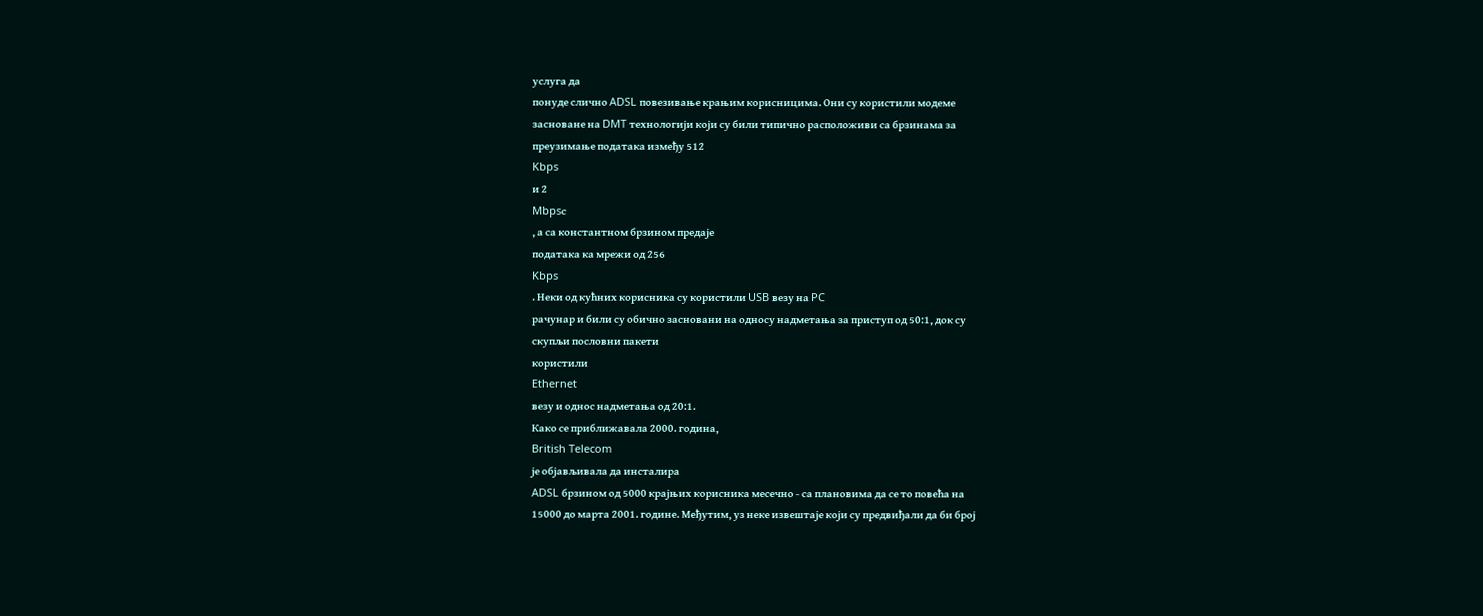услуга да
понуде слично ADSL повезивање крањим корисницима. Они су користили модеме
засноване на DMT технологији који су били типично расположиви са брзинама за
преузимање података између 512
Kbps
и 2
Mbpsс
, а са константном брзином предаје
података ка мрежи од 256
Kbps
. Неки од кућних корисника су користили USB везу на PC
рачунар и били су обично засновани на односу надметања за приступ од 50:1, док су
скупљи пословни пакети
користили
Ethernet
везу и однос надметања од 20:1.
Како се приближавала 2000. година,
British Telecom
је објављивала да инсталира
ADSL брзином од 5000 крајњих корисника месечно - са плановима да се то повећа на
15000 до марта 2001. године. Међутим, уз неке извештаје који су предвиђали да би број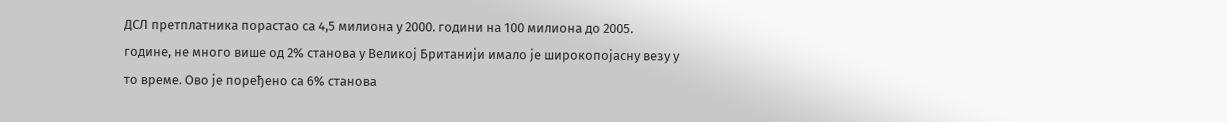ДСЛ претплатника порастао са 4,5 милиона у 2000. години на 100 милиона до 2005.
године, не много више од 2% станова у Великој Британији имало је широкопојасну везу у
то време. Ово је поређено са 6% станова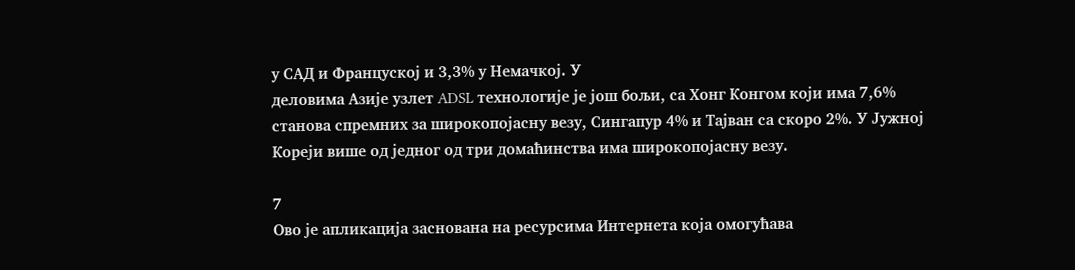у САД и Француској и 3,3% у Немачкој. У
деловима Азије узлет ADSL технологије је још бољи, са Хонг Конгом који има 7,6%
станова спремних за широкопојасну везу, Сингапур 4% и Тајван са скоро 2%. У Јужној
Кореји више од једног од три домаћинства има широкопојасну везу.

7
Ово је апликација заснована на ресурсима Интернета која омогућава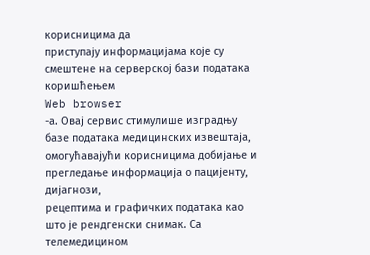корисницима да
приступају информацијама које су смештене на серверској бази података коришћењем
Web browser
-а. Овај сервис стимулише изградњу базе података медицинских извештаја,
омогућавајући корисницима добијање и прегледање информација о пацијeнту, дијагнози,
рецептима и графичких података као што је рендгенски снимак. Са телемедицином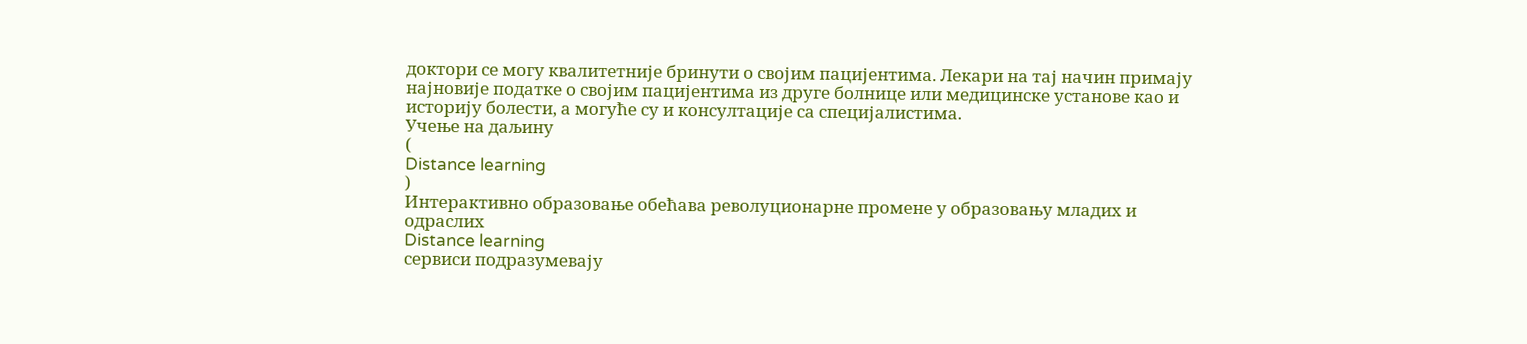доктори се могу квалитетније бринути о својим пацијентима. Лекари на тај начин примају
најновије податке о својим пацијентима из друге болнице или медицинске установе као и
историју болести, а могуће су и консултације са специјалистима.
Учење на даљину
(
Distance learning
)
Интерактивно образовање обећава револуционарне промене у образовању младих и
одраслих
Distance learning
сервиси подразумевају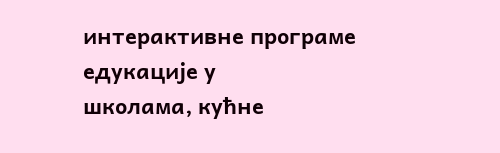интерактивне програме едукације у
школама, кућне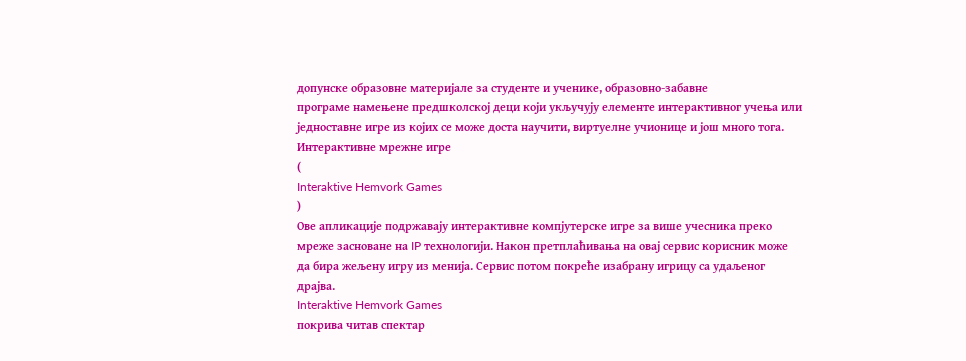допунске образовне материјале за студенте и ученике, образовно-забавне
програме намењене предшколској деци који укључују елементе интерактивног учења или
једноставне игре из којих се може доста научити, виртуелне учионице и још много тога.
Интерактивне мрежне игре
(
Interaktive Hemvork Games
)
Ове апликације подржавају интерактивне компјутерске игре за више учесника преко
мреже засноване на IP технологији. Након претплаћивања на овај сервис корисник може
да бира жељену игру из менија. Сервис потом покреће изабрану игрицу са удаљеног
драјва.
Interaktive Hemvork Games
покрива читав спектар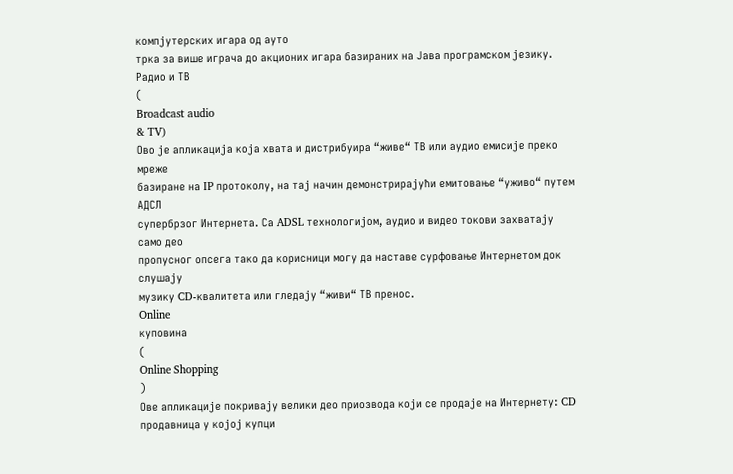компјутерских игара од ауто
трка за више играча до акционих игара базираних на Јава програмском језику.
Радио и ТВ
(
Broadcast audio
& TV)
Ово је апликација која хвата и дистрибуира “живе“ ТВ или аудио емисије преко мреже
базиране на IP протоколу, на тај начин демонстрирајући емитовање “уживо“ путем АДСЛ
супербрзог Интернета. Са ADSL технологијом, аудио и видео токови захватају само део
пропусног опсега тако да корисници могу да наставе сурфовање Интернетом док слушају
музику CD-квалитета или гледају “живи“ ТВ пренос.
Online
куповина
(
Online Shopping
)
Ове апликације покривају велики део приозвода који се продаје на Интернету: CD
продавница у којој купци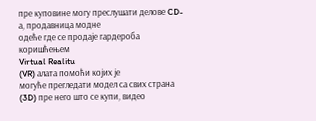пре куповине могу преслушати делове CD-а, продавница модне
одеће где се продаје гардероба коришћењем
Virtual Realitu
(VR) алата помоћи којих је
могуће прегледати модел са свих страна (3D) пре него што се купи, видео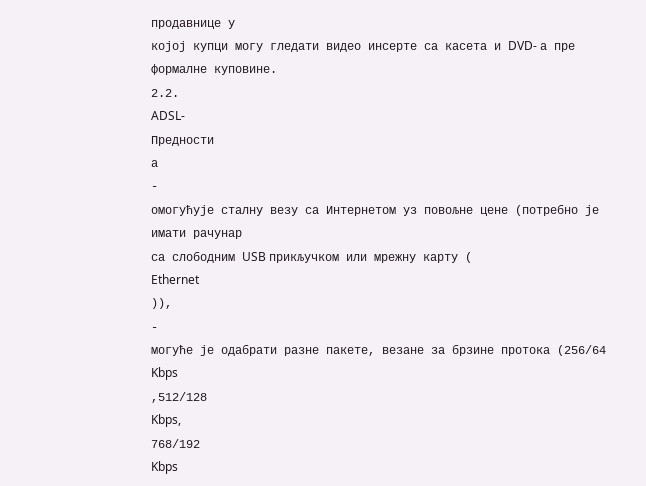продавнице у
којој купци могу гледати видео инсерте са касета и DVD- а пре формалне куповине.
2.2.
ADSL-
Предности
а
-
омогућује сталну везу са Интернетом уз повољне цене (потребно је имати рачунар
са слободним USB прикључком или мрежну карту (
Ethernet
)),
-
могуће је одабрати разне пакете, везане за брзине протока (256/64
Kbps
,512/128
Kbps,
768/192
Kbps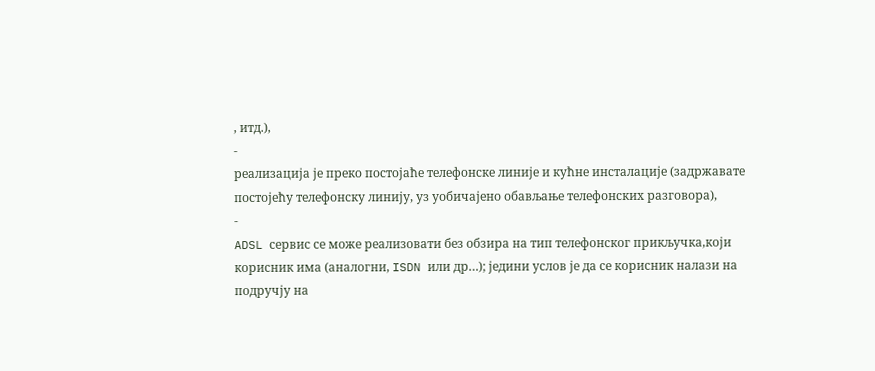, итд.),
-
реализација је преко постојаће телефонске линије и кућне инсталације (задржавате
постојећу телефонску линију, уз уобичајено обављање телефонских разговора),
-
ADSL сервис се може реализовати без обзира на тип телефонског прикључка,који
корисник има (аналогни, ISDN или др…); једини услов је да се корисник налази на
подручју на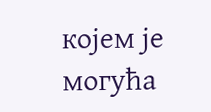којем је могућа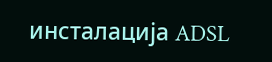инсталација ADSL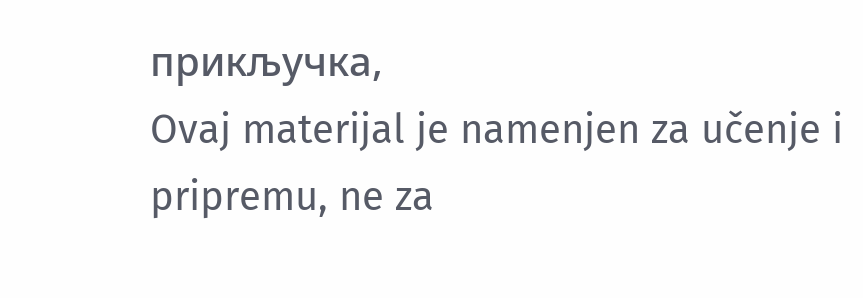прикључка,
Ovaj materijal je namenjen za učenje i pripremu, ne za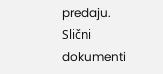predaju.
Slični dokumenti